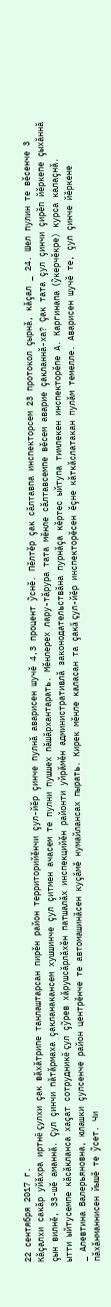22 сентября 2017 г.
Кăçалхи сакăр уйăхра иртнĕ çулхи çак вăхăтрипе танлаштарсан пирĕн район территорийĕнчи çул-йĕр çинче пулнă аварисен шучĕ 4,3 процент ỹснĕ. Пĕлтĕр çак сăлтавпа инспекторсем 23 протокол çырнă, кăçал _ 24. Шел пулин те вĕсенче 3 çын вилнĕ, 33-шĕ аманнă. Çул çинчи пăтăрмаха çакланакансем хушшинче çул çитмен ачасем те пулни пушшех пăшăрхантарать. Мĕнлерех лару-тăрура тата мĕнле сăлтавсемпе вĕсем аварие çакланнă-ха? Çак тата çул çинчи çирĕп йĕркепе çыхăннă ытти ыйтусемпе кăсăкланса хаçат сотрудникĕ çул çỹрев хăрушсăрлăхĕн патшалăх инспекцийĕн районти уйрăмĕн административлă законодательствăна пурнăçа кĕртес ыйтупа тимлекен инспекторĕпе А. Каргинапа (ỹкерчĕкре) курса калаçнă.
_ Алевтина Валерьяновна, юлашки çулсенче район центрĕнче те автомашинăсен куçăмĕ нумайлансах пырать. Кирек мĕнле каласан та çакă çул-йĕр инспекторĕсен ĕçне кăткăслатакан пулăм темелле. Аварисен шучĕ те, çул çинче йĕркене пăхăнманнисен йышĕ те ỹсет. Чи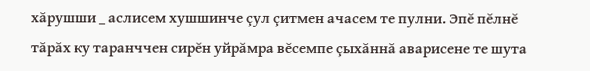хăрушши _ аслисем хушшинче çул çитмен ачасем те пулни. Эпĕ пĕлнĕ тăрăх ку таранччен сирĕн уйрăмра вĕсемпе çыхăннă аварисене те шута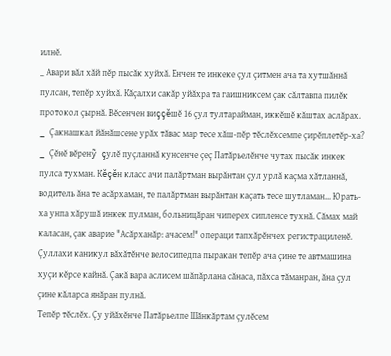илнĕ.
_ Авари вăл хăй пĕр пысăк хуйхă. Енчен те инкеке çул çитмен ача та хутшăннă пулсан, тепĕр хуйхă. Кăçалхи сакăр уйăхра та гаишниксем çак сăлтавпа пилĕк протокол çырнă. Вĕсенчен виççĕшĕ 16 çул тултарайман, иккĕшĕ кăштах аслăрах.
_ Çакнашкал йăнăшсене урăх тăвас мар тесе хăш-пĕр тĕслĕхсемпе çирĕплетĕр-ха?
_ Çĕнĕ вĕренỹ çулĕ пуçланнă кунсенче çеç Патăрьелĕнче чутах пысăк инкек пулса тухман. Кĕçĕн класс ачи палăртман вырăнтан çул урлă каçма хăтланнă, водитель ăна те асăрхаман, те палăртман вырăнтан каçать тесе шутламан... Юрать-ха унпа хăрушă инкек пулман, больницăран чиперех сипленсе тухнă. Сăмах май каласан, çак аварие "Асăрханăр: ачасем!" операци тапхăрĕнчех регистрациленĕ.
Çуллахи каникул вăхăтĕнче велосипедпа пыракан тепĕр ача çине те автмашина хуçи кĕрсе кайнă. Çакă вара аслисем шăпăрлана сăнаса, пăхса тăманран, ăна çул çине кăларса янăран пулнă.
Тепĕр тĕслĕх. Çу уйăхĕнче Патăрьелпе Шăнкăртам çулĕсем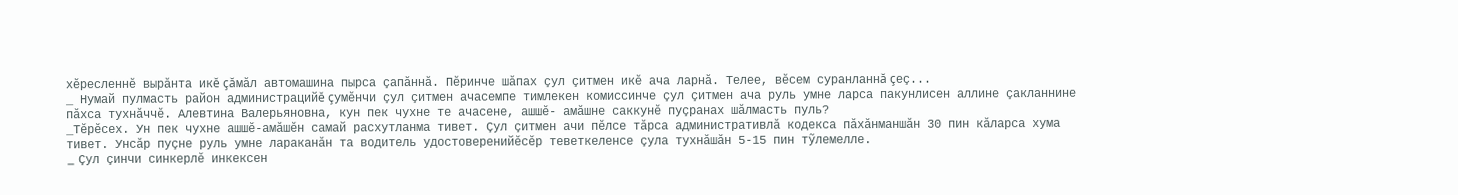хĕресленнĕ вырăнта икĕ çăмăл автомашина пырса çапăннă. Пĕринче шăпах çул çитмен икĕ ача ларнă. Телее, вĕсем суранланнă çеç...
_ Нумай пулмасть район администрацийĕ çумĕнчи çул çитмен ачасемпе тимлекен комиссинче çул çитмен ача руль умне ларса пакунлисен аллине çакланнине пăхса тухнăччĕ. Алевтина Валерьяновна, кун пек чухне те ачасене, ашшĕ- амăшне саккунĕ пуçранах шăлмасть пуль?
_Тĕрĕсех. Ун пек чухне ашшĕ-амăшĕн самай расхутланма тивет. Çул çитмен ачи пĕлсе тăрса административлă кодекса пăхăнманшăн 30 пин кăларса хума тивет. Унсăр пуçне руль умне лараканăн та водитель удостоверенийĕсĕр теветкеленсе çула тухнăшăн 5-15 пин тỹлемелле.
_ Çул çинчи синкерлĕ инкексен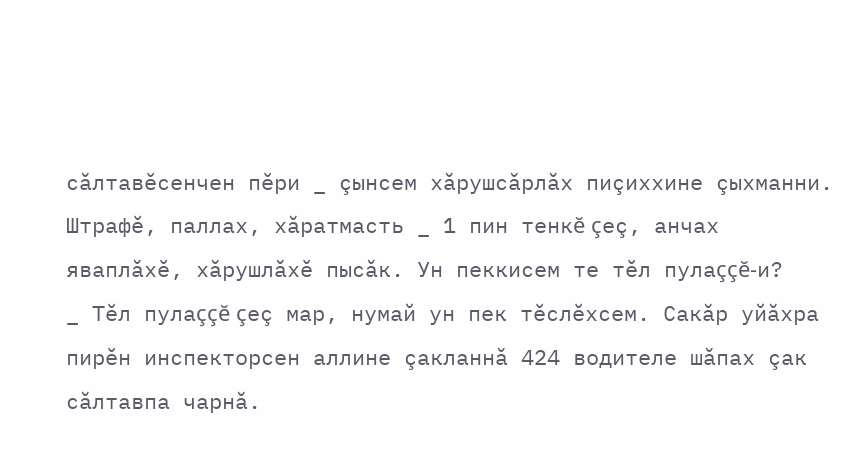сăлтавĕсенчен пĕри _ çынсем хăрушсăрлăх пиçиххине çыхманни. Штрафĕ, паллах, хăратмасть _ 1 пин тенкĕ çеç, анчах яваплăхĕ, хăрушлăхĕ пысăк. Ун пеккисем те тĕл пулаççĕ-и?
_ Тĕл пулаççĕ çеç мар, нумай ун пек тĕслĕхсем. Сакăр уйăхра пирĕн инспекторсен аллине çакланнă 424 водителе шăпах çак сăлтавпа чарнă.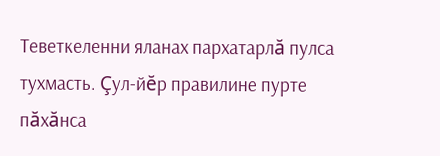Теветкеленни яланах пархатарлă пулса тухмасть. Çул-йĕр правилине пурте пăхăнса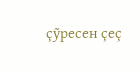çỹресен çеç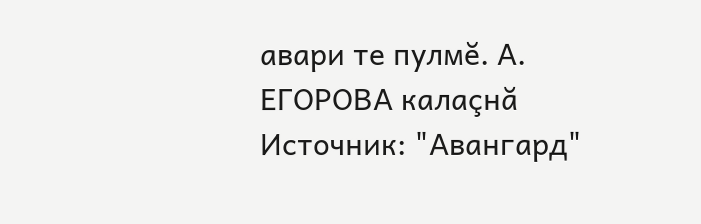авари те пулмĕ. А. ЕГОРОВА калаçнă
Источник: "Авангард"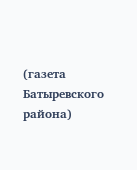(газета Батыревского района)